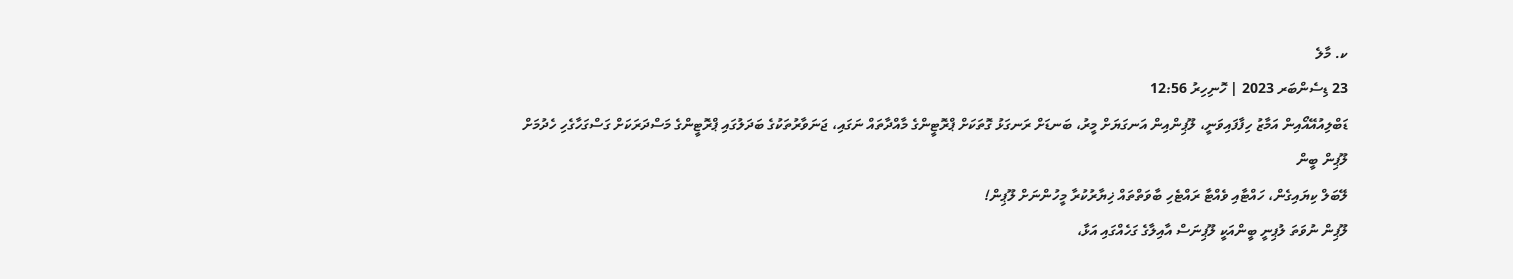ކ. މާލެ
23 ޑިސެންބަރ 2023 | ހޮނިހިރު 12:56
ޑަބްލިއުއޭއޯއިން އަމާޒު ހިފާފައިވަނީ، ލޫޕިންއިން އަނގަޔަށް މީރު، ބަނޑަށް ރަނގަޅު ގޮތަކަށް ޕްރޮޓީންގެ މާއްދާތައް ނަގައި، ޖަނަވާރުތަކުގެ ބަދަލުގައި ޕްރޮޓީންގެ މަސްދަރަކަށް ގަސްގަހާގެހި ހެދުމަށް
ލޫޕިން ބީން
ލޭބަލް ކިޔައިގެން، ހައްޓާއި ވެއްޓާ ރައްޓެހި ބާވަތްތައް ޚިޔާރުކުރާ މީހުންނަށް ލޫޕިން!
ލޫޕިން ނުވަތަ ލުޕިނީ ބީންއަކީ ލޫޕިނަސް އާއިލާގެ ގަހެއްގައި އަޅާ،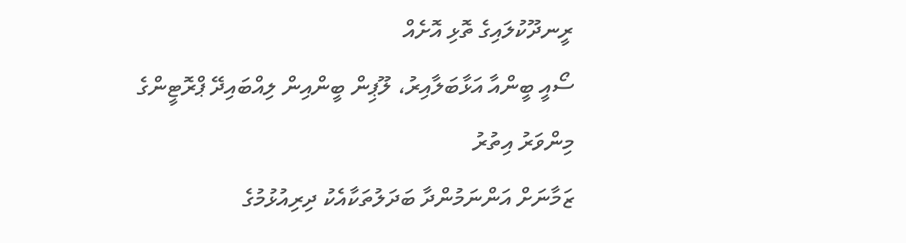ރީނދޫކުލައިގެ ތޮޅި އޮށެއް
ސޯއީ ބީންއާ އަޅާބަލާއިރު، ލޫޕިން ބީންއިން ލިއްބައިދޭ ޕްރޮޓީންގެ މިންވަރު އިތުރު
ޒަމާނަށް އަންނަމުންދާ ބަދަލުތަކާއެކު ދިރިއުޅުމުގެ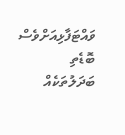ވައްޓަފާޅިއަށްވެސް ބޮޑެތި ބަދަލުތަކެއް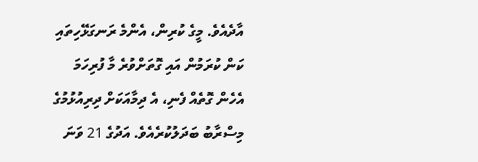އާދެއެވެ. މީގެ ކުރިން، އެންމެ ރަނގަޅޭހިތައި ކަން ކުރަމުން އައި ގޮތަށްވުރެ މާ ފުރިހަމަ އެހެން ގޮތެއް ފެނި، އެ ދިމާއަކަށް ދިރިއުޅުމުގެ މިސްރާބު ބަދަލުކުރެއެވެ. އަދުގެ 21 ވަނަ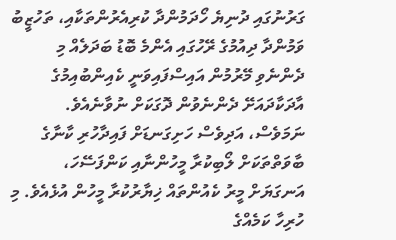ގަރުނުގައި ދުނިޔެ ހޯދަމުންދާ ކުރިއެރުންތަކާއި، ތަހުޒީބު ވަމުންދާ ދިއުމުގެ ރޭހުގައި އެންމެ ބޮޑު ބަދަލެއް މި ދެންނެވި މޭރުމުން އައިސްފައިވަނީ ކެއިންބުއިމުގެ އާދަކާދައަށޭ ދެންނެވުން ދޮގަކަށް ނުވާނެއެވެ. ނަމަވެސް، އަދިވެސް ހަށިގަނޑަށް ފައިދާހުރި ކާނާގެ ބާވަތްތަކަށް ލޯބިކުރާ މީހުންނާއި ކަންފަސޭހަ، އަނގަޔަށް މީރު ކެއުންތައް ޚިޔާރުކުރާ މީހުން އުޅެއެވެ. މި ހުރިހާ ކަމެއްގެ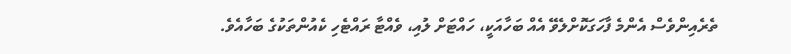ތެރެއިންވެސް އެންމެ ފާހަގަކޮށްލެވޭ އެއް ބަހާއަކީ، ހައްޓަށް ލުއި، ވެއްޓާ ރައްޓެހި ކެއުންތަކުގެ ބަހާއެވެ.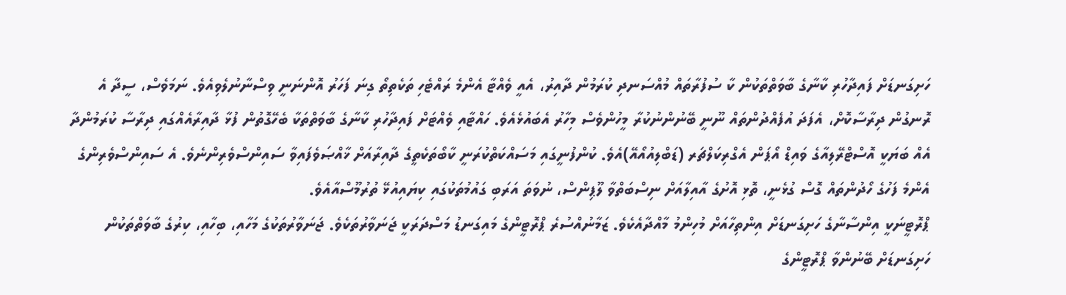ހަށިގަނޑަށް ފައިދާހުރި ކާނާގެ ބާވަތްތަކުން ކާ ސުފުރާތައް މުއްސަނދި ކުރަމުން ދާއިރު، އެއީ ވެއްޓާ އެންމެ ރައްޓެހި ތަކެތިތޯ ގިނަ ފަހަރު އޮންނަނީ ވިސްނާނުލެވިއެވެ. ނަމަވެސް، ސީދާ އެ ރޮނގުން ދިރާސާކޮށް، އެފަދަ އުފެއްދުންތައް ނޫނީ ބޭނުންނުކުރާ މީހުންވެސް މިހާރު އެބައުޅެއެވެ. ހައްޓާއި ވެއްޓަށް ފައިދާހުރި ކާނާގެ ބާވަތްތަކާ ބެހޭގޮތުން ފުޅާ ދާއިރާއެއްގައި ދިރާސާ ކުރަމުންދާ އެއް ބަޔަކީ އޮސްޓްރޭލިއާގެ ވައިޑް އޯޕަން އެގްރިކަލްޗަރ (ޑަބްލިއުއޯއޭ)އެވެ. ކުންފުނީގައި މަސައްކަތްކުރަނީ ކާބޯތަކެތީގެ ދާއިރާއަށް ޚާއްޞަވެފައިވާ ސައިންސްވެރިންނެވެ. އެ ސައިންސްވެރިންގެ އެންމެ ފަހުގެ ހޯދުންތައް ގޮސް ގުޅެނީ، ތޮޅި އޮށުގެ އާއިލާއަށް ނިސްބަތްވާ ލޫޕިންސް، ނުވަތަ އަރަބި ގައުމުތަކުގައި ކިޔައިއުޅޭ ތުރުމޫސްއާއެވެ.
ޕްރޮޓީނަކީ އިންސާނާގެ ހަށިގަނޑަށް އިންތިހާއަށް މުހިންމު މާއްދާއެކެވެ. ޒަމާނުއްސުރެ ޕްރޮޓީންގެ މައިގަނޑު މަސްދަރަކީ ޖަނަވާރުތަކެވެ. ޖަނަވާރުތަކުގެ މަހާއި، ބިހާއި، ކިރުގެ ބާވަތްތަކުން ހަށިގަނޑަށް ބޭނުންވާ ޕްރޮޓީންގެ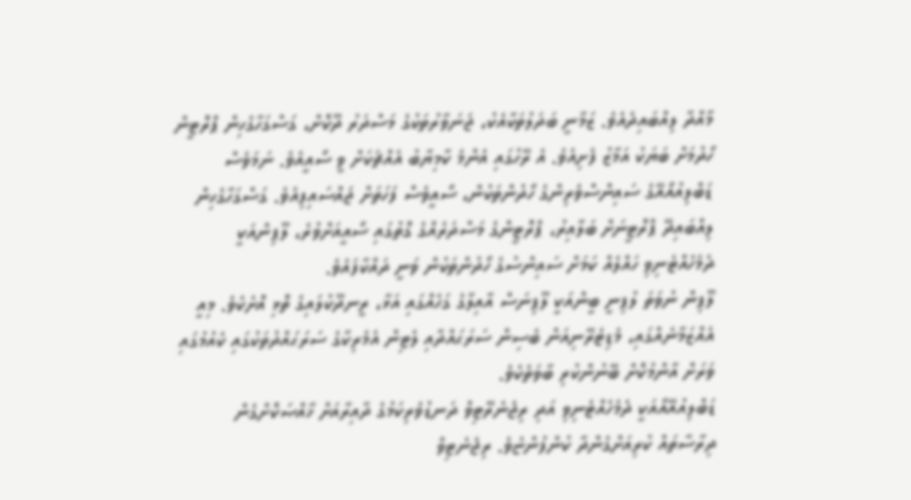މާއްދާ ލިއްބައިދެއެވެ. ޒަމާނީ ބަދަލުތަކާއެކު، ޖަނަވާރުތަކުގެ މަސްދަރު ދޫކޮށް، ގަސްގަހާގެހިން ޕްރޮޓީން ހޯދުމަށް ބަޔަކު އަމާޒު ފެށިއެވެ. އެ ރޭހުގައި އެންމެ ކާމިޔާބު އެއްޗަކަށް ވީ ސޯއީއެވެ. ނަމަވެސް ޑަބްލިއުއޯއޭގެ ސައިންސްވެރިންގެ ހޯދުންތަކުން، ސޯއީވެސް ފަހަތަށް ޖައްސައިފިއެވެ. ގަސްގަހާގެހިން ލިއްބައިދޭ ޕްރޮޓީނަށް ބަލާއިރު، ޕްރޮޓީންގެ މަސްދަރެއްގެ ގޮތުގައި ސޯއީއަށްވުރެ، ލޫޕިންއަކީ ދެމެހެއްޓެނިވި ހައްލެއް ކަމަށް ސައިންސުގެ ހޯދުންތަކުން ވަނީ ދައްކާފައެވެ.
ލޫޕިން ނުވަތަ ލުޕިނީ ބީންއަކީ ލޫޕިނަސް އާއިލާގެ ގަހެއްގައި އަޅާ، ރީނދޫކުލައިގެ ތޮޅި އޮށެކެވެ. މިއީ އެއްޒަމާނެއްގައި، މެޑިޓެރޭނިއަން ބެސިން ސަރަޙައްދާއި ލެޓިން އެމެރިކާގެ ސަރަޙައްދުތަކުގައި ކެއުމުގައި ވަރަށް އާންމުކޮށް ބޭނުންކުރި ބާވަތެކެވެ.
ޑަބްލިއުއޭއޯއަކީ ދެމެހެއްޓެނިވި އަދި ރިޖެނެރޭޓިވް ދަނޑުވެރިކަމުގެ ދާއިރާއަށް ޚާއްޞަކޮށްގެން ދިރާސާތައް ކުރިއަށްގެންދާ ކުންފުންޏެވެ. ރިޖެނެޓިވް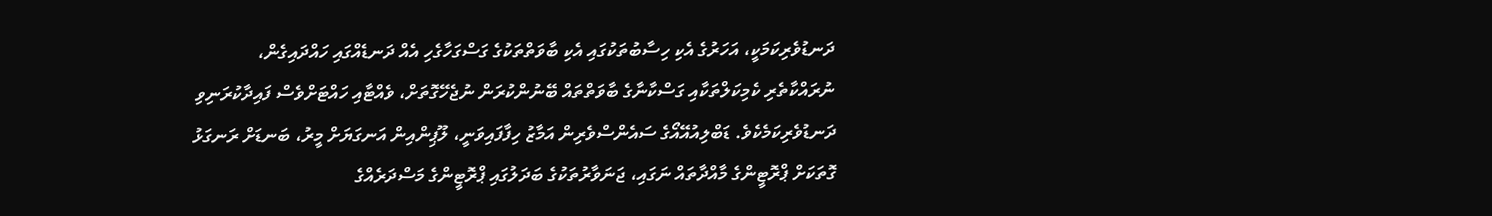ދަނޑުވެރިކަމަކީ، އަހަރުގެ އެކި ހިސާބުތަކުގައި އެކި ބާވަތްތަކުގެ ގަސްގަހާގެހި އެއް ދަނޑެއްގައި ހައްދައިގެން، ނުރައްކާތެރި ކެމިކަލްތަކާއި ގަސްކާނާގެ ބާވަތްތައް ބޭނުންކުރަން ނުޖެހޭގޮތަށް، ވެއްޓާއި ހައްޓަށްވެސް ފައިދާކުރަނިވި ދަނޑުވެރިކަމެކެވެ. ޑަބްލިއުއޭއޯގެ ސައެންސްވެރިން އަމާޒު ހިފާފައިވަނީ، ލޫޕިންއިން އަނގަޔަށް މީރު، ބަނޑަށް ރަނގަޅު ގޮތަކަށް ޕްރޮޓީންގެ މާއްދާތައް ނަގައި، ޖަނަވާރުތަކުގެ ބަދަލުގައި ޕްރޮޓީންގެ މަސްދަރެއްގެ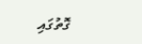ގޮތުގައި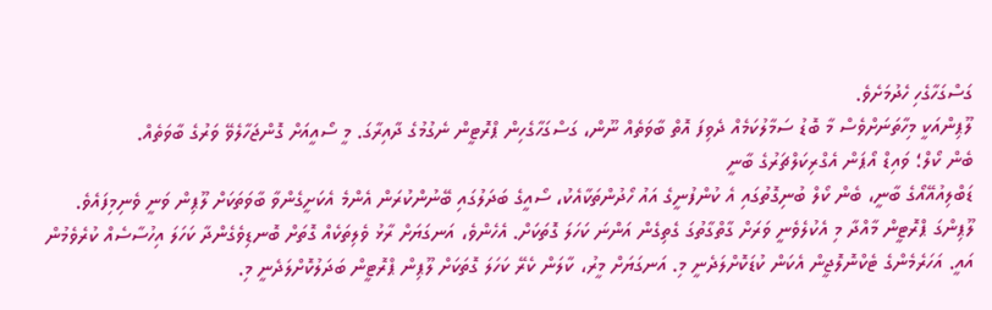ގަސްގަހާގެހި ހެދުމަށެވެ.
ލޫޕިންއަކީ މިހާތަނަށްވެސް މާ ބޮޑު ސަމާލުކަމެއް ދެވިފަ އޮތް ބާވަތެއް ނޫން، ގަސްގަހާގެހިން ޕްރޮޓީން ނެގުމުގެ ދާއިރާގަ. މީ ސޯއީއަށް ގޮންޖަހާލެވޭ ވަރުގެ ބާވަތެއް.
ބެން ކޯލް؛ ވައިޑް އޯޕަން އެގްރިކަލްޗަރުގެ ބާނީ
ޑަބްލިއުއޭއޯގެ ބާނީ، ބެން ކޯލް ބުނިގޮތުގައި އެ ކުންފުނީގެ އައު ހޯދުންތަކާއެކު، ސޯއީގެ ބަދަލުގައި ބޭނުންކުރަން އެންމެ އެކަށީގެންވާ ބާވަތަކަށް ލޫޕިން ވަނީ ވެނިމިފައެވެ.
ލޫޕިންގަ ޕްރޮޓީން މާއްދާ މި އެކުލެވެނީ ވަރަށް ގާތްގާތުގަ ގެތިގެން އަންނަ ކަހަލަ ގޮތަކަށް. އެހެންވެ، އަނގަޔަށް ރާޅު ވެލިތަކެއް ގޮތަށް ބޮނޑިވެގެންދާ ކަހަލަ އިހުސާސެއް ކުރެވެމުން އައީ. އަހަރެމެންގެ ޓެކްނޮލޮޖީން އެކަން ކުޑަކޮށްލަދެނީ މި. އަނގަޔަށް މީރު، ކާލަން ކެރޭ ކަހަލަ ގޮތަކަށް ލޫޕިން ޕްރޮޓީން ބަދަލުކޮށްލަދެނީ މި.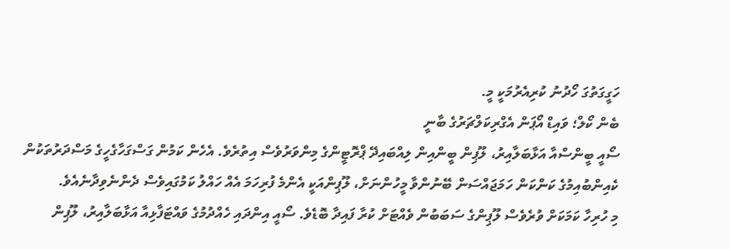ހަގީގަތުގަ ހޯދުނު ކުރިއެރުމަކީ މީ.
ބެން ކޯލް؛ ވައިޑް އޯޕަން އެގްރިކަލްޗަރުގެ ބާނީ
ސޯއީ ބީންސްއާ އަޅާބަލާއިރު، ލޫޕިން ބީންއިން ލިއްބައިދޭ ޕްރޮޓީންގެ މިންވަރުވެސް އިތުރެވެ. އެހެން ކަމުން ގަސްގަހާގެހީގެ މަސްދަރުތަކުން ކެއިންބުއިމުގެ ކަންކަން ހަމަޖައްސަން ބޭނުންވާ މީހުންނަށް، ލޫޕިންއަކީ އެންމެ ފުރިހަމަ އެއް ހައްލު ކަމުގައިވެސް ދެންނެވިދާނެއެވެ.
މި ހުރިހާ ކަމަކަށް ވުރެވެސް ލޫޕިންގެ ސަބަބުން ވެއްޓަށް ކުރާ ފައިދާ ބޮޑެވެ. ސޯއީ އިންދައި ހެއްދުމުގެ ވައްޓަފާޅިއާ އަޅާބަލާއިރު، ލޫޕިން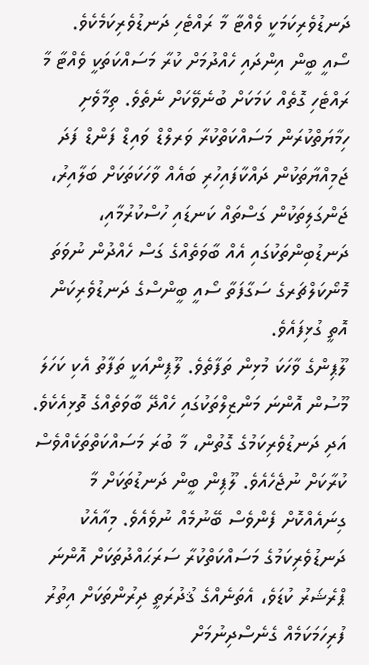ދަނޑުވެރިކަމަކީ ވެއްޓާ މާ ރައްޓެހި ދަނޑުވެރިކަމެކެވެ.
ސޯއީ ބީން އިންދައި ހެއްދުމަށް ކުރާ މަސައްކަތަކީ ވެއްޓާ މާ ރައްޓެހި ގޮތެއް ކަމަކަށް ބުނެވޭކަށް ނެތެވެ. ތިމާވެށި ހިމާޔަތްކުރަން މަސައްކަތްކުރާ ވަރލްޑް ވައިޑް ފަންޑް ފަދަ ޖަމިއްޔާތަކުން ދައްކާފައިހުރި ބައެއް ވާހަކަތަކަށް ބަލާއިރު، ޖަންގަލިތަކުން ގަސްތައް ކަނޑައި ހުސްކުރުމާއި، ދަނޑުބިންތަކުގައި އެއް ބާވަތެއްގެ ގަސް ހެއްދުން ނުވަތަ މޮނޯކަލްޗަރގެ ސަގާފަތާ ސޯއީ ބީންސްގެ ދަނޑުވެރިކަން އޮތީ ގުޅިފައެވެ.
ލޫޕިންގެ ވާހަކަ މުޅިން ތަފާތެވެ. ލޫޕިންއަކީ ތަފާތު އެކި ކަހަލަ މޫސުން އޮންނަ މަންޒިލްތަކުގައި ހެއްދޭ ބާވަތެއްގެ ތޮޅިއެކެވެ. އަދި ދަނޑުވެރިކަމުގެ ގޮތުން، މާ ބުރަ މަސައްކަތްތަކެއްވެސް ކުރާކަށް ނުޖެހެއެވެ. ލޫޕިން ބީން ދަނޑުތަކަށް މާ ގިނައެއްކޮށް ފެންވެސް ބޭނުމެއް ނުވެއެވެ. މިއާއެކު ދަނޑުވެރިކަމުގެ މަސައްކަތްކުރާ ސަރަޙައްދުތަކަށް އޮންނަ ޕްރެޝަރު ކުޑަވެ، އެތަނެއްގެ ޤުދުރަތީ ދިރުންތަކަށް އިތުރު ފުރިހަމަކަމެއް ގެނެސްދިނުމަށް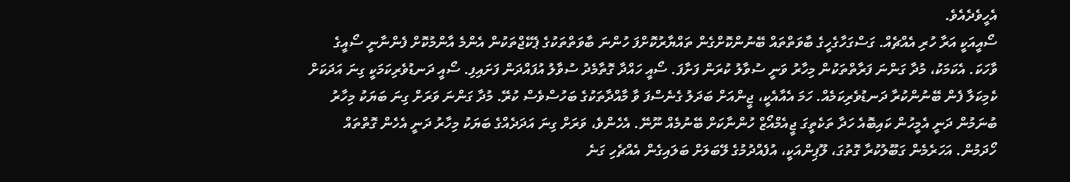އެހީވެދެއެވެ.
ސޯއީއަކީ އަރާ ހުރި އެއްޗެއް. ގަސްގަހާގެހީގެ ބާވަތްތައް ބޭނުންކޮށްގެން ތައްޔާރުކޮށްފަ ހުންނަ ބާވަތްތަކުގެ ޕެކޭޖްތަކުން އެންމެ އާންމުކޮށް ފެންނާނީ ސޯއީގެ ވާހަކަ. އެކަމަކު، މުދާ ގަންނަ ފަރާތްތަކުން މިހާރު ވަނީ ސުވާލު ކުރަން ފަށާފަ. ސޯއީ ހައްދާ ގޮތާމެދު ސުވާލު އުފައްދަން ފަށައިފި. ސޯއީ ދަނޑުވެރިކަމަކީ ގިނަ އަދަކަށް ކެމިކަލާ ފެން ބޭނުންކުރާ ދަނޑުވެރިކަމެއް. ހަމަ އެއާއެކީ، ޖީންއަށް ބަދަލު ގެނެސްފަ ވާ މާއްދާތަކުގެ ބަހުސްވެސް ކުރޭ. މުދާ ގަންނަ ވަރަށް ގިނަ ބަޔަކު މިހާރު ބުނަމުން ދަނީ އެމީހުން ކައިބޮއެ ހަދާ ތަކެތީގަ ޖީއެމްއޯޒް ހުންނާކަށް ބޭނުމެއް ނޫނޭ. އެހެންވެ، ވަރަށް ގިނަ އަދަދެއްގެ ބަޔަކު މިހާރު ދަނީ އެހެން ގޮތްތައް ހޯދަމުން. އަހަރެމެން ގަބޫލުކުރާ ގޮތުގަ، ލޫޕިންއަކީ، އުފެއްދުމުގެ ލޭބަލަށް ބަލައިގެން އެއްޗެހި ގަނެ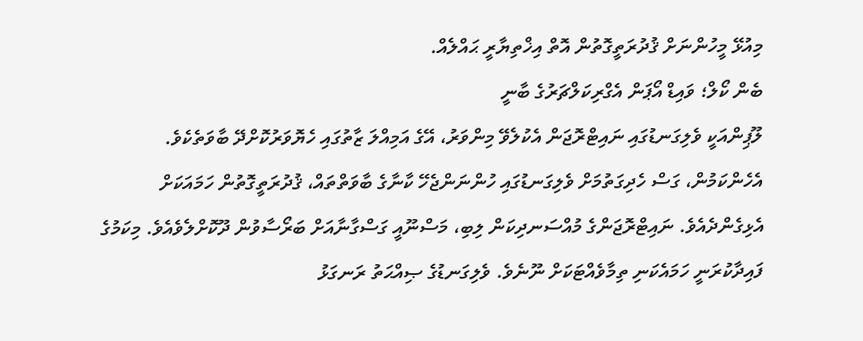މިއުޅޭ މީހުންނަށް ޤުދުރަތީގޮތުން އޮތް އިޚްތިޔާރީ ޙައްލެއް.
ބެން ކޯލް؛ ވައިޑް އޯޕަން އެގްރިކަލްޗަރުގެ ބާނީ
ލޫޕިންއަކީ ވެލިގަނޑުގައި ނައިޓްރޮޖަން އެކުލެވޭ މިންވަރު، އޭގެ އަމިއްލަ ޒާތުގައި ހެޔޮވަރުކޮށްދޭ ބާވަތެކެވެ. އެހެންކަމުން، ގަސް ހެދިގަތުމަށް ވެލިގަނޑުގައި ހުންނަންޖެހޭ ކާނާގެ ބާވަތްތައް، ޤުދުރަތީގޮތުން ހަމައަކަށް އެޅިގެންދެއެވެ. ނައިޓްރޮޖަންގެ މުއްސަނދިކަން ލިބި، މަސްނޫއީ ގަސްގާނާއަށް ބަރޯސާވުން ދޫކޮށްލެވެއެވެ. މިކަމުގެ ފައިދާކުރަނީ ހަމައެކަނި ތިމާވެއްޓަކަށް ނޫނެވެ. ވެލިގަނޑުގެ ޞިއްޙަތު ރަނގަޅު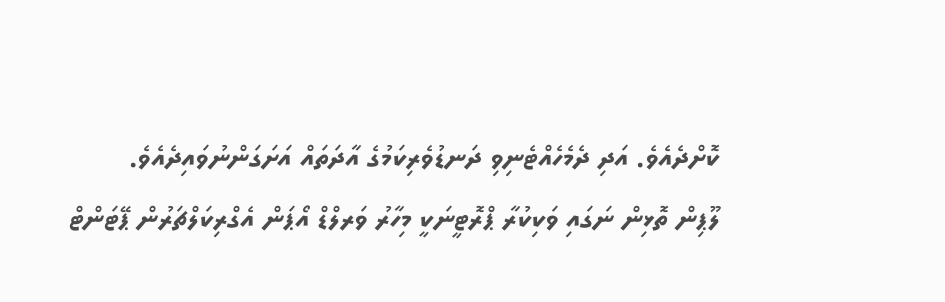ކޮށްދެއެވެ. އަދި ދެމެހެއްޓެނިވި ދަނޑުވެރިކަމުގެ އާދަތައް އަށަގަންނުވައިދެއެވެ.
ލޫޕިން ތޮޅިން ނަގައި ވަކިކުރާ ޕްރޮޓީނަކީ މިހާރު ވަރލްޑް އޯޕަން އެގްރިކަލްޗަރުން ޕޭޓަންޓް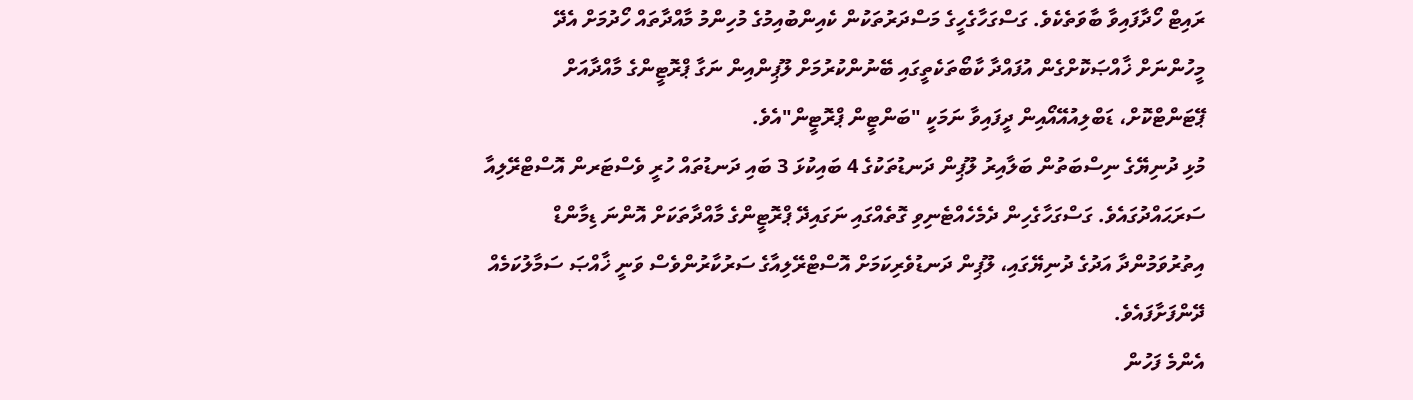ރައިޓް ހޯދާފައިވާ ބާވަތެކެވެ. ގަސްގަހާގެހީގެ މަސްދަރުތަކުން ކެއިންބުއިމުގެ މުހިންމު މާއްދާތައް ހޯދުމަށް އެދޭ މީހުންނަށް ޚާއްޞަކޮށްގެން އުފައްދާ ކާބޯތަކެތީގައި ބޭނުންކުރުމަށް ލޫޕިންއިން ނަގާ ޕްރޮޓީންގެ މާއްދާއަށް ޕޭޓަންޓްކޮށް، ޑަބްލިއުއޭއޯއިން ދީފައިވާ ނަމަކީ "ބަންޓީން ޕްރޮޓީން"އެވެ.
މުޅި ދުނިޔޭގެ ނިސްބަތުން ބަލާއިރު ލޫޕިން ދަނޑުތަކުގެ 4 ބައިކުޅަ 3 ބައި ދަނޑުތައް ހުރީ ވެސްޓަރން އޮސްޓްރޭލިއާ ސަރަޙައްދުގައެވެ. ގަސްގަހާގެހިން ދެމެހެއްޓެނިވި ގޮތެއްގައި ނަގައިދޭ ޕްރޮޓީންގެ މާއްދާތަކަށް އޮންނަ ޑިމާންޑް އިތުރުވަމުންދާ އަދުގެ ދުނިޔޭގައި، ލޫޕިން ދަނޑުވެރިކަމަށް އޮސްޓްރޭލިއާގެ ސަރުކާރުންވެސް ވަނީ ޚާއްޞަ ސަމާލުކަމެއް ދޭންފަށާފައެވެ.
އެންމެ ފަހުން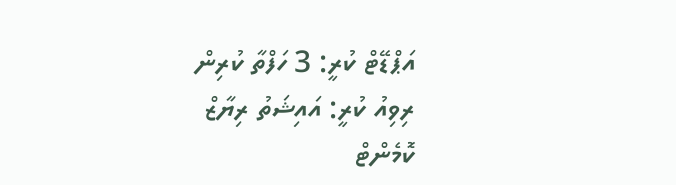އަޕްޑޭޓް ކުރީ: 3 ހަފްތާ ކުރިން
ރިވިއު ކުރީ: އައިޝަތު ރިޔާޒް
ކޮމެންޓް